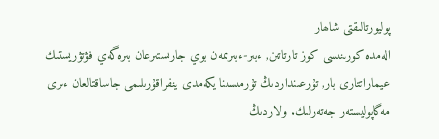پوليورتالىقتى شاھار
الەمدە كورىنىسى كوز تارتاتىن, ءبىر-ءبىرىمەن بوي جارىستىرعان بىرەگەي فۋتۋريستىك عيماراتتارى بار, تۇرعىنداردىڭ تۇرمىسىنا يكەمدى ينفراقۇرىلىمى جاساقتالعان ءىرى مەگاپوليستەر جەتەرلىك. ولاردىڭ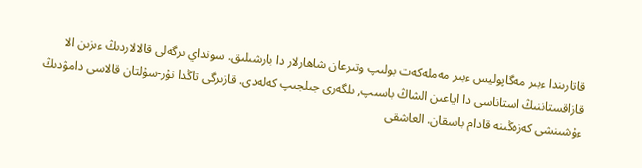قاتارىندا ءبىر مەگاپوليس ءبىر مەملەكەت بولىپ وتىرعان شاھارلار دا بارشىلىق. سونداي ىرگەلى قالالاردىڭ ءىزىن الا قازاقستاننىڭ استاناسى دا اياعىن الشاڭ باسىپ, ىلگەرى جىلجىپ كەلەدى. قازىرگى تاڭدا نۇر-سۇلتان قالاسى دامۋدىڭ ءۇشىنشى كەزەڭىنە قادام باسقان. العاشقى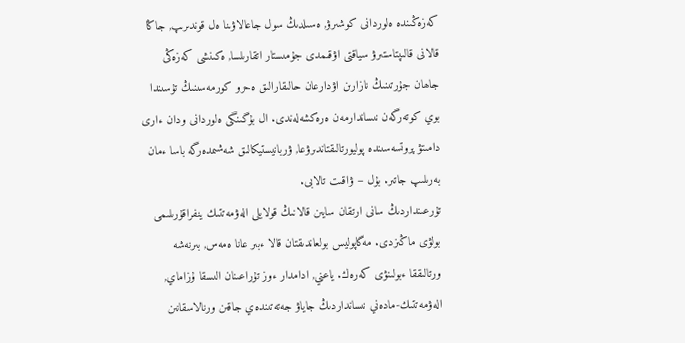كەزەڭىندە ەلوردانى كوشىرۋ, ەسىلدىڭ سول جاعالاۋىنا ەل قوندىرىپ, جاڭا قالانى قالىپتاستىرۋ سياقتى اۋقىمدى جۇمىستار اتقارىلسا, ەكىنشى كەزەڭى جاھان جۇرتىنىڭ نازارىن اۋدارعان حالىقارالىق ەحرو كورمەسىنىڭ تۇسىندا بوي كوتەرگەن نىساندارمەن ەرەكشەلەندى. ال بۇگىنگى ەلوردانى ودان ءارى دامىتۋ پروتسەسىندە پوليورتالىقتاندىرۋعا, ۋربانيستيكالىق شەشىمدەرگە باسا ءمان بەرىلىپ جاتىر. بۇل – ۋاقىت تالابى.
تۇرعىنداردىڭ سانى ارتقان سايىن قالانىڭ قولايلى الەۋمەتتىك ينفراقۇرىلىمى بولۋى ماڭىزدى. مەگاپوليس بولعاندىقتان قالا ءبىر عانا ەمەس, بىرنەشە ورتالىققا ءبولىنۋى كەرەك. ياعني, ادامدار ءوز تۇراعىنان الىسقا ۇزاماي, الەۋمەتتىك-مادەني نىسانداردىڭ جاياۋ جەتەتىندەي جاقىن ورنالاسقانىن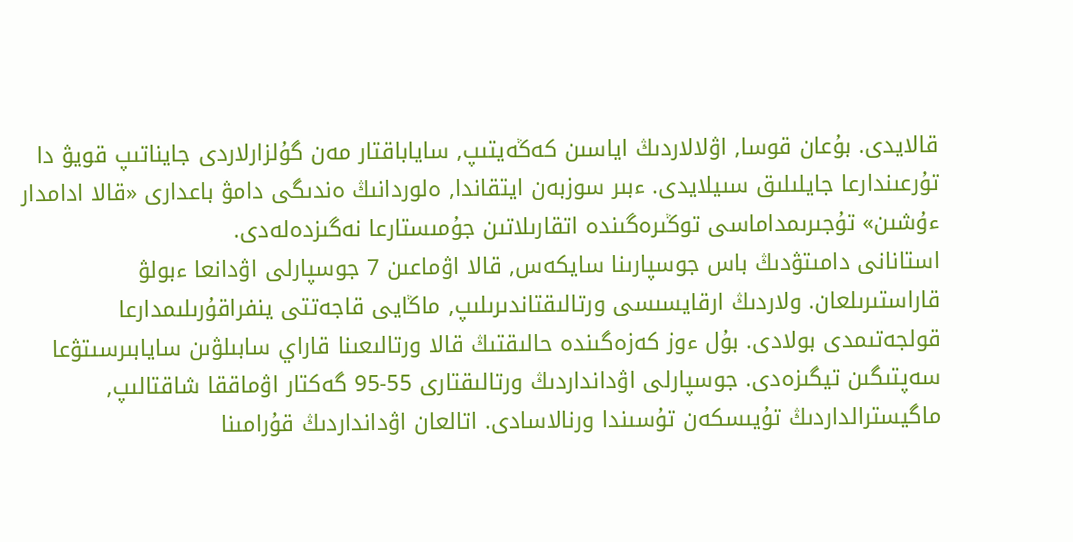قالايدى. بۇعان قوسا, اۋلالاردىڭ اياسىن كەڭەيتىپ, ساياباقتار مەن گۇلزارلاردى جايناتىپ قويۋ دا تۇرعىندارعا جايلىلىق سىيلايدى. ءبىر سوزبەن ايتقاندا, ەلوردانىڭ ەندىگى دامۋ باعدارى «قالا ادامدار ءۇشىن» تۇجىرىمداماسى توڭىرەگىندە اتقارىلاتىن جۇمىستارعا نەگىزدەلەدى.
استانانى دامىتۋدىڭ باس جوسپارىنا سايكەس, قالا اۋماعىن 7 جوسپارلى اۋدانعا ءبولۋ قاراستىرىلعان. ولاردىڭ ارقايسىسى ورتالىقتاندىرىلىپ, ماڭايى قاجەتتى ينفراقۇرىلىمدارعا قولجەتىمدى بولادى. بۇل ءوز كەزەگىندە حالىقتىڭ قالا ورتالىعىنا قاراي سابىلۋىن سايابىرسىتۋعا سەپتىگىن تيگىزەدى. جوسپارلى اۋدانداردىڭ ورتالىقتارى 55-95 گەكتار اۋماققا شاقتالىپ, ماگيسترالداردىڭ تۇيىسكەن تۇسىندا ورنالاسادى. اتالعان اۋدانداردىڭ قۇرامىنا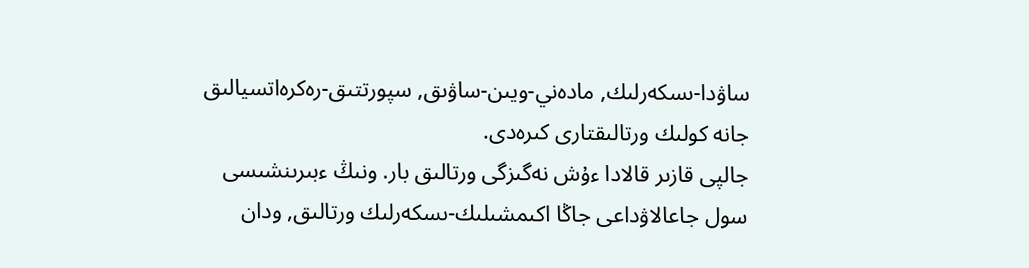ساۋدا-ىسكەرلىك, مادەني-ويىن-ساۋىق, سپورتتىق-رەكرەاتسيالىق جانە كولىك ورتالىقتارى كىرەدى.
جالپى قازىر قالادا ءۇش نەگىزگى ورتالىق بار. ونىڭ ءبىرىنشىسى سول جاعالاۋداعى جاڭا اكىمشىلىك-ىسكەرلىك ورتالىق, ودان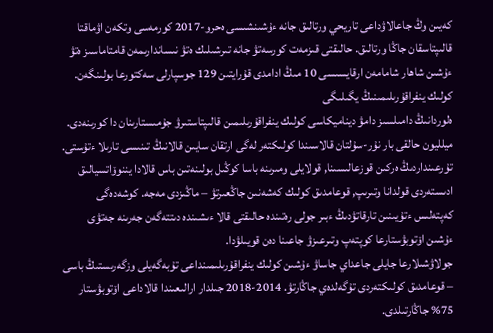كەيىن وڭ جاعالاۋداعى تاريحي ورتالىق جانە ءۇشىنشىسى ەحرو-2017 كورمەسى وتكەن اۋماقتا قالىپتاسقان جاڭا ورتالىق. حالىقتى قىزمەت كورسەتۋ جانە تىرشىلىك ەتۋ نىساندارىمەن قامتاماسىز ەتۋ ءۇشىن شاھار شامامەن ارقايسىسى 10 مىڭ ادامدى قۇرايتىن 129 جوسپارلى سەكتورعا بولىنگەن.
كولىك ينفراقۇرىلىمىنىڭ يگىلىگى
ەلوردانىڭ دامىلسىز دامۋ ديناميكاسى كولىك ينفراقۇرىلىمىن قالىپتاستىرۋ جۇمىستارىنان دا كورىنەدى. ميلليون حالقى بار نۇر-سۇلتان قالاسىندا كولىكتەر لەگى ارتقان سايىن قالانىڭ تىنىسى تارىلا ءتۇستى. تۇرعىنداردىڭ ەركىن قوزعالىسىنا, قولايلى ومىرىنە باسا كوڭىل بولىنەتىن باس قالادا يننوۆاتسيالىق ادىستەردى قولدانا وتىرىپ, قوعامدىق كولىك كەشەنىن جاڭعىرتۋ – ماڭىزدى مەجە. كوشەدەگى كەپتەلىس ءتۇيىنىن تارقاتۋدىڭ ءبىر جولى رەتىندە حالىقتى قالا ءىشىندە دىتتەگەن جەرىنە جەتۋى ءۇشىن اۆتوبۋستارعا كوپتەپ وتىرعىزۋ جاعىنا دەن قويىلۋدا.
جولاۋشىلارعا جايلى جاعداي جاساۋ ءۇشىن كولىك ينفراقۇرىلىمىنداعى تۇبەگەيلى وزگەرىستىڭ باسى – قوعامدىق كولىكتەردى تۇگەلدەي جاڭارتۋ. 2014-2018 جىلدار ارالىعىندا قالاداعى اۆتوبۋستار 75% جاڭارتىلدى.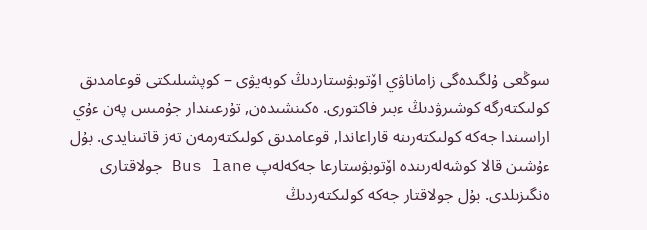سوڭعى ۇلگىدەگى زاماناۋي اۆتوبۋستاردىڭ كوبەيۋى – كوپشىلىكتى قوعامدىق كولىكتەرگە كوشىرۋدىڭ ءبىر فاكتورى. ەكىنشىدەن, تۇرعىندار جۇمىس پەن ءۇي اراسىندا جەكە كولىكتەرىنە قاراعاندا, قوعامدىق كولىكتەرمەن تەز قاتىنايدى. بۇل ءۇشىن قالا كوشەلەرىندە اۆتوبۋستارعا جەكەلەپ Bus lane جولاقتارى ەنگىزىلدى. بۇل جولاقتار جەكە كولىكتەردىڭ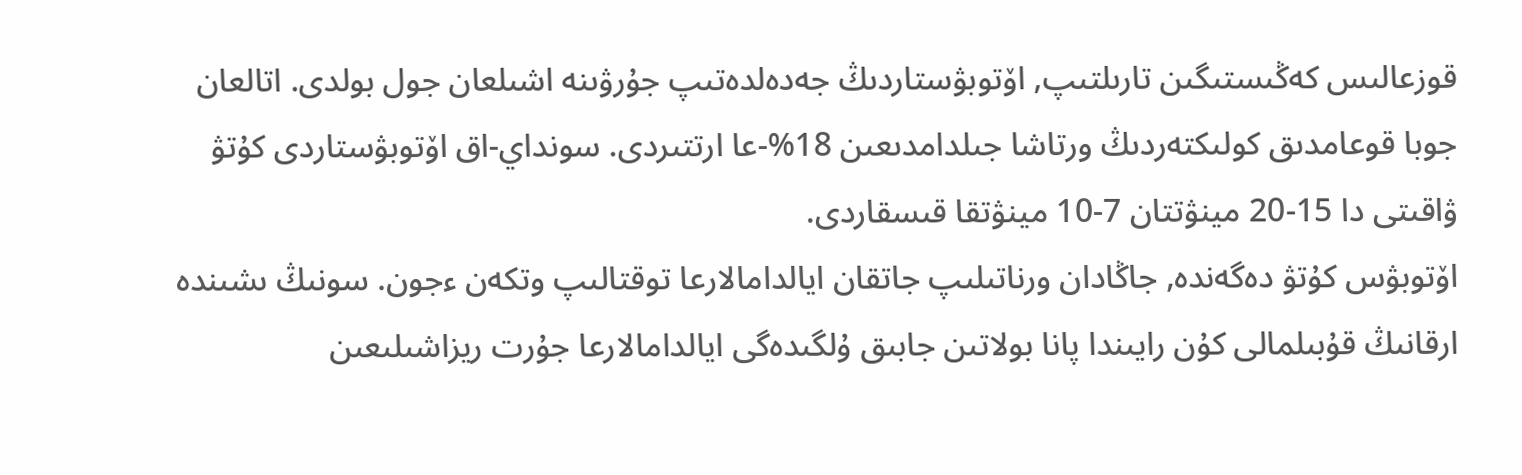قوزعالىس كەڭىستىگىن تارىلتىپ, اۆتوبۋستاردىڭ جەدەلدەتىپ جۇرۋىنە اشىلعان جول بولدى. اتالعان جوبا قوعامدىق كولىكتەردىڭ ورتاشا جىلدامدىعىن 18%-عا ارتتىردى. سونداي-اق اۆتوبۋستاردى كۇتۋ ۋاقىتى دا 15-20 مينۋتتان 7-10 مينۋتقا قىسقاردى.
اۆتوبۋس كۇتۋ دەگەندە, جاڭادان ورناتىلىپ جاتقان ايالدامالارعا توقتالىپ وتكەن ءجون. سونىڭ ىشىندە ارقانىڭ قۇبىلمالى كۇن رايىندا پانا بولاتىن جابىق ۇلگىدەگى ايالدامالارعا جۇرت ريزاشىلىعىن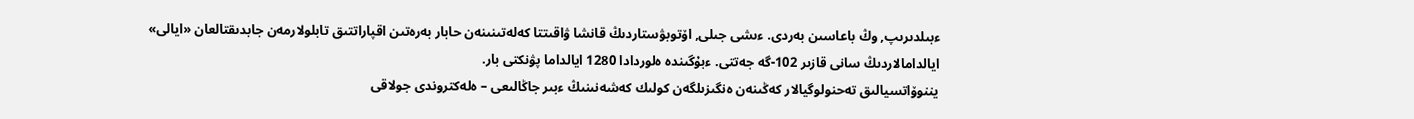ءبىلدىرىپ, وڭ باعاسىن بەردى. ءىشى جىلى, اۆتوبۋستاردىڭ قانشا ۋاقىتتا كەلەتىنىنەن حابار بەرەتىن اقپاراتتىق تابلولارمەن جابدىقتالعان «ايالى» ايالدامالاردىڭ سانى قازىر 102-گە جەتتى. ءبۇگىندە ەلوردادا 1280 ايالداما پۋنكتى بار.
يننوۆاتسيالىق تەحنولوگيالار كەڭىنەن ەنگىزىلگەن كولىك كەشەنىنىڭ ءبىر جاڭالىعى – ەلەكتروندى جولاقى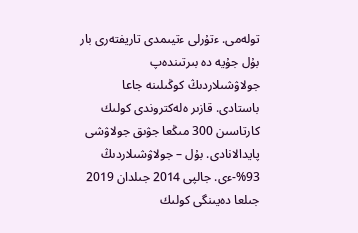تولەمى. ءتۇرلى ءتيىمدى تاريفتەرى بار بۇل جۇيە دە بىرتىندەپ جولاۋشىلاردىڭ كوڭىلىنە جاعا باستادى. قازىر ەلەكتروندى كولىك كارتاسىن 300 مىڭعا جۋىق جولاۋشى پايدالانادى. بۇل – جولاۋشىلاردىڭ 93%-ءى. جالپى 2014 جىلدان 2019 جىلعا دەيىنگى كولىك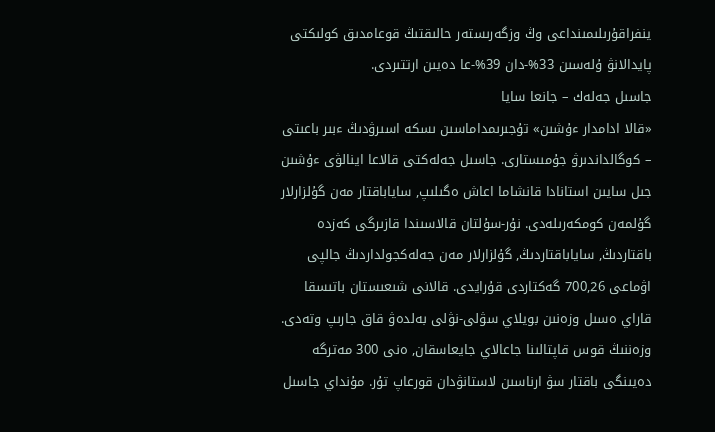ينفراقۇرىلىمىنداعى وڭ وزگەرىستەر حالىقتىڭ قوعامدىق كولىكتى پايدالانۋ ۇلەسىن 33%-دان 39%-عا دەيىن ارتتىردى.
جاسىل جەلەك – جانعا سايا
«قالا ادامدار ءۇشىن» تۇجىرىمداماسىن ىسكە اسىرۋدىڭ ءبىر باعىتى – كوگالداندىرۋ جۇمىستارى. جاسىل جەلەكتى قالاعا اينالۋى ءۇشىن جىل سايىن استانادا قانشاما اعاش ەگىلىپ, ساياباقتار مەن گۇلزارلار گۇلمەن كومكەرىلەدى. نۇر-سۇلتان قالاسىندا قازىرگى كەزدە باقتاردىڭ, ساياباقتاردىڭ, گۇلزارلار مەن جەلەكجولداردىڭ جالپى اۋماعى 700,26 گەكتاردى قۇرايدى. قالانى شىعىستان باتىسقا قاراي ەسىل وزەنىن بويلاي سۋلى-نۋلى بەلدەۋ قاق جارىپ وتەدى. وزەننىڭ قوس قاپتالىنا جاعالاي جايعاسقان, ەنى 300 مەترگە دەيىنگى باقتار سۋ ارناسىن لاستانۋدان قورعاپ تۇر. مۇنداي جاسىل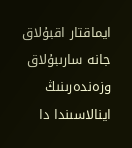ايماقتار اقبۇلاق جانە سارىبۇلاق وزەندەرىنىڭ اينالاسىندا دا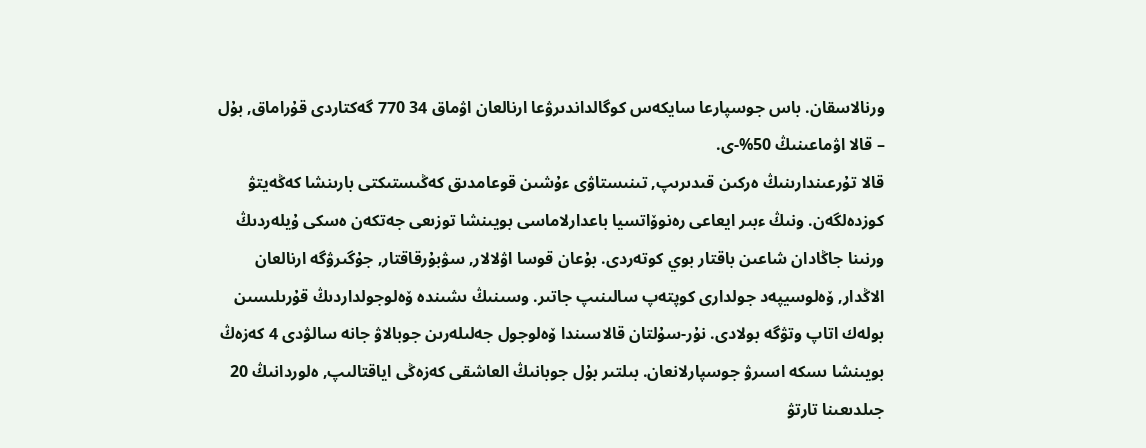ورنالاسقان. باس جوسپارعا سايكەس كوگالداندىرۋعا ارنالعان اۋماق 34 770 گەكتاردى قۇراماق, بۇل – قالا اۋماعىنىڭ 50%-ى.
قالا تۇرعىندارىنىڭ ەركىن قىدىرىپ, تىنىستاۋى ءۇشىن قوعامدىق كەڭىستىكتى بارىنشا كەڭەيتۋ كوزدەلگەن. ونىڭ ءبىر ايعاعى رەنوۆاتسيا باعدارلاماسى بويىنشا توزىعى جەتكەن ەسكى ۇيلەردىڭ ورنىنا جاڭادان شاعىن باقتار بوي كوتەردى. بۇعان قوسا اۋلالار, سۋبۇرقاقتار, جۇگىرۋگە ارنالعان الاڭدار, ۆەلوسيپەد جولدارى كوپتەپ سالىنىپ جاتىر. وسىنىڭ ىشىندە ۆەلوجولداردىڭ قۇرىلىسىن بولەك اتاپ وتۋگە بولادى. نۇر-سۇلتان قالاسىندا ۆەلوجول جەلىلەرىن جوبالاۋ جانە سالۋدى 4 كەزەڭ بويىنشا ىسكە اسىرۋ جوسپارلانعان. بىلتىر بۇل جوبانىڭ العاشقى كەزەڭى اياقتالىپ, ەلوردانىڭ 20 جىلدىعىنا تارتۋ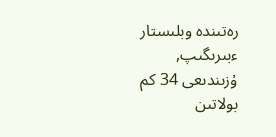رەتىندە وبلىستار ءبىرىگىپ, ۇزىندىعى 34 كم بولاتىن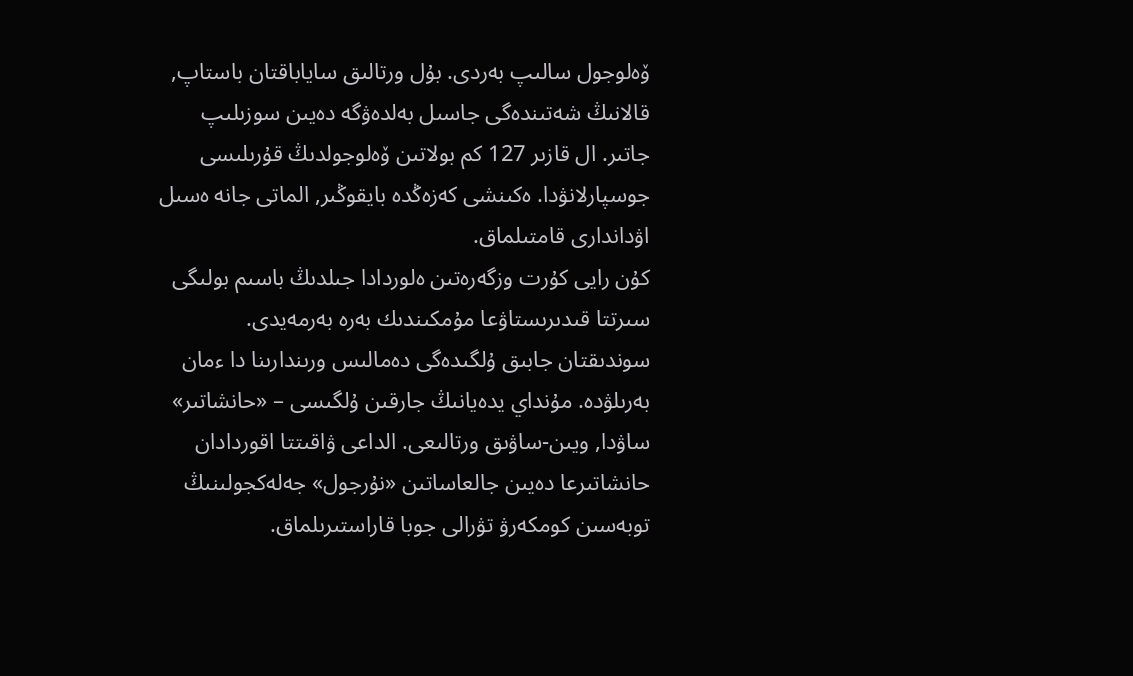ۆەلوجول سالىپ بەردى. بۇل ورتالىق ساياباقتان باستاپ, قالانىڭ شەتىندەگى جاسىل بەلدەۋگە دەيىن سوزىلىپ جاتىر. ال قازىر 127 كم بولاتىن ۆەلوجولدىڭ قۇرىلىسى جوسپارلانۋدا. ەكىنشى كەزەڭدە بايقوڭىر, الماتى جانە ەسىل اۋداندارى قامتىلماق.
كۇن رايى كۇرت وزگەرەتىن ەلوردادا جىلدىڭ باسىم بولىگى سىرتتا قىدىرىستاۋعا مۇمكىندىك بەرە بەرمەيدى. سوندىقتان جابىق ۇلگىدەگى دەمالىس ورىندارىنا دا ءمان بەرىلۋدە. مۇنداي يدەيانىڭ جارقىن ۇلگىسى – «حانشاتىر» ساۋدا, ويىن-ساۋىق ورتالىعى. الداعى ۋاقىتتا اقوردادان حانشاتىرعا دەيىن جالعاساتىن «نۇرجول» جەلەكجولىنىڭ توبەسىن كومكەرۋ تۋرالى جوبا قاراستىرىلماق.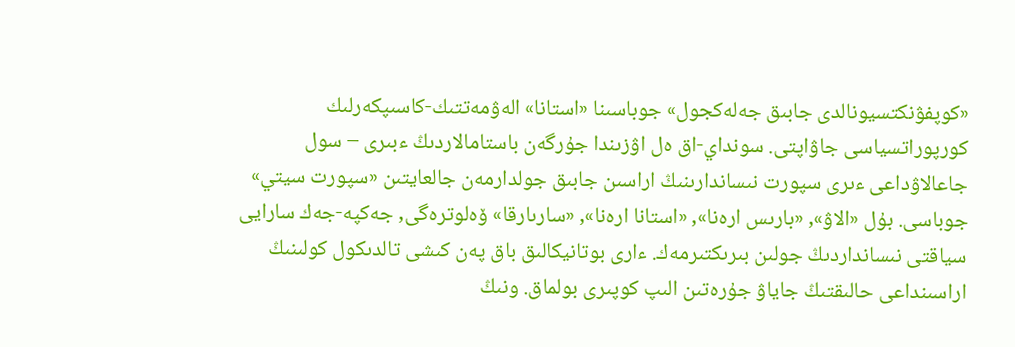«كوپفۋنكتسيونالدى جابىق جەلەكجول» جوباسىنا «استانا» الەۋمەتتىك-كاسىپكەرلىك كورپوراتسياسى جاۋاپتى. سونداي-اق ەل اۋزىندا جۇرگەن باستامالاردىڭ ءبىرى – سول جاعالاۋداعى ءىرى سپورت نىساندارىنىڭ اراسىن جابىق جولدارمەن جالعايتىن «سپورت سيتي» جوباسى. بۇل «الاۋ», «بارىس ارەنا», «استانا ارەنا», «سارىارقا» ۆەلوترەگى, جەكپە-جەك سارايى سياقتى نىسانداردىڭ جولىن بىرىكتىرمەك. ءارى بوتانيكالىق باق پەن كىشى تالدىكول كولىنىڭ اراسىنداعى حالىقتىڭ جاياۋ جۇرەتىن الىپ كوپىرى بولماق. ونىڭ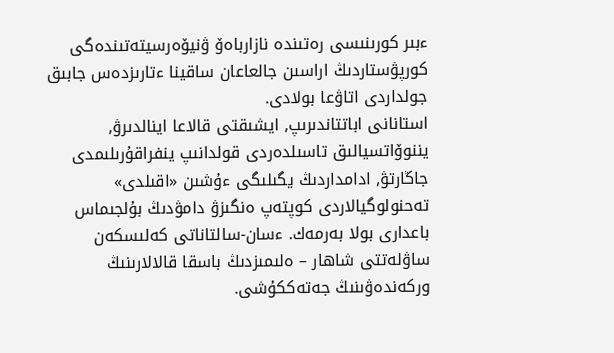ءبىر كورىنىسى رەتىندە نازارباەۆ ۋنيۆەرسيتەتىندەگى كورپۋستاردىڭ اراسىن جالعاعان ساقينا ءتارىزدەس جابىق جولداردى اتاۋعا بولادى.
استانانى اباتتاندىرىپ, ايشىقتى قالاعا اينالدىرۋ, يننوۆاتسيالىق تاسىلدەردى قولدانىپ ينفراقۇرىلىمدى جاڭارتۋ, ادامداردىڭ يگىلىگى ءۇشىن «اقىلدى» تەحنولوگيالاردى كوپتەپ ەنگىزۋ دامۋدىڭ بۇلجىماس باعدارى بولا بەرمەك. ءسان-سالتاناتى كەلىسكەن ساۋلەتتى شاھار – ەلىمىزدىڭ باسقا قالالارىنىڭ وركەندەۋىنىڭ جەتەككۇشى.